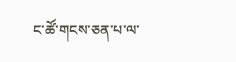ང་ཚོ་གངས་ཅན་པ་ལ་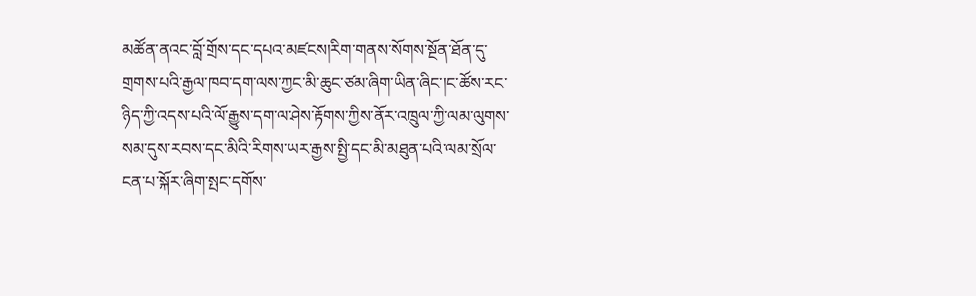མཚོན་ནའང་བློ་གྲོས་དང་དཔའ་མཛངས།རིག་གནས་སོགས་སྔོན་ཐོན་དུ་གྲགས་པའི་རྒྱལ་ཁབ་དག་ལས་ཀྱང་མི་ཆུང་ཙམ་ཞིག་ཡིན་ཞིང་།ང་ཚོས་རང་ཉིད་ཀྱི་འདས་པའི་ལོ་རྒྱུས་དག་ལ་ཤེས་རྟོགས་ཀྱིས་ནོར་འཁྲུལ་ཀྱི་ལམ་ལུགས་སམ་དུས་རབས་དང་མིའི་རིགས་ཡར་རྒྱས་སྤྱི་དང་མི་མཐུན་པའི་ལམ་སྲོལ་ངན་པ་སྐོར་ཞིག་སྤང་དགོས་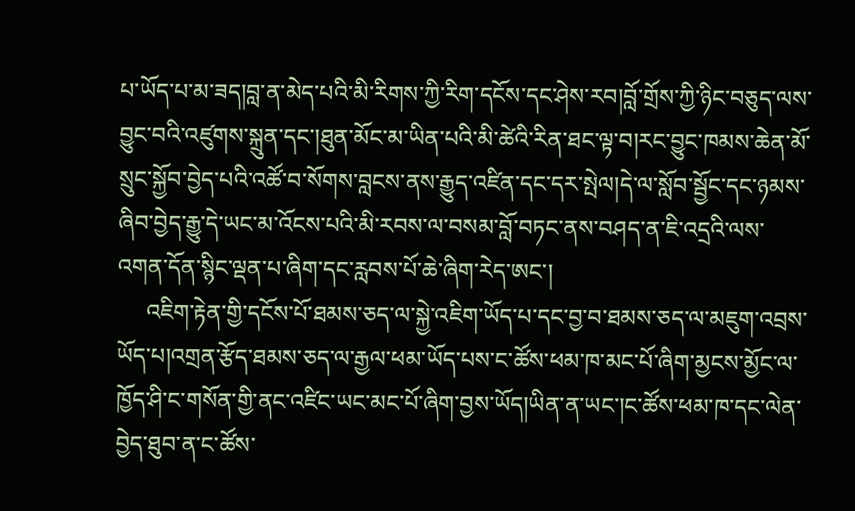པ་ཡོད་པ་མ་ཟད།བླ་ན་མེད་པའི་མི་རིགས་ཀྱི་རིག་དངོས་དང་ཤེས་རབ།བློ་གྲོས་ཀྱི་ཉིང་བཅུད་ལས་བྱུང་བའི་འཛུགས་སྐྲུན་དང་།ཐུན་མོང་མ་ཡིན་པའི་མི་ཚེའི་རིན་ཐང་ལྟ་བ།རང་བྱུང་ཁམས་ཆེན་མོ་སྲུང་སྐྱོབ་བྱེད་པའི་འཚོ་བ་སོགས་བླངས་ནས་རྒྱུད་འཛིན་དང་དར་སྤེལ།དེ་ལ་སློབ་སྦྱོང་དང་ཉམས་ཞིབ་བྱེད་རྒྱུ་དེ་ཡང་མ་འོངས་པའི་མི་རབས་ལ་བསམ་བློ་བཏང་ནས་བཤད་ན་ཇི་འདྲའི་ལས་འགན་དོན་སྙིང་ལྡན་པ་ཞིག་དང་རླབས་པོ་ཆེ་ཞིག་རེད་ཨང་།
     འཇིག་རྟེན་གྱི་དངོས་པོ་ཐམས་ཅད་ལ་སྐྱེ་འཇིག་ཡོད་པ་དང་བྱ་བ་ཐམས་ཅད་ལ་མཇུག་འབྲས་ཡོད་པ།འགྲན་རྩོད་ཐམས་ཅད་ལ་རྒྱལ་ཕམ་ཡོད་པས་ང་ཚོས་ཕམ་ཁ་མང་པོ་ཞིག་མྱངས་མྱོང་ལ་ཁྱོད་ཤི་ང་གསོན་གྱི་ནང་འཛིང་ཡང་མང་པོ་ཞིག་བྱས་ཡོད།ཡིན་ན་ཡང་།ང་ཚོས་ཕམ་ཁ་དང་ལེན་བྱེད་ཐུབ་ན་ང་ཚོས་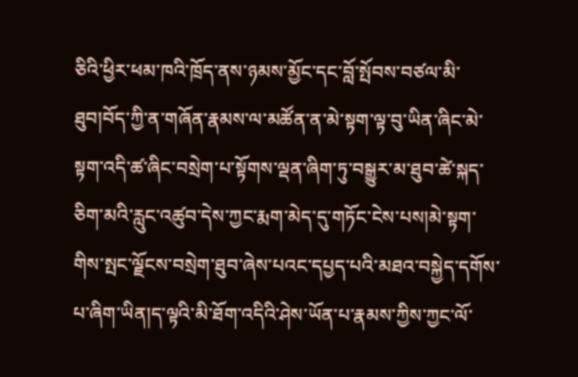ཅིའི་ཕྱིར་ཕམ་ཁའི་ཁྲོད་ནས་ཉམས་མྱོང་དང་བློ་སྤོབས་བཙལ་མི་ཐུབ།བོད་ཀྱི་ན་གཞོན་རྣམས་ལ་མཚོན་ན་མེ་སྟག་ལྟ་བུ་ཡིན་ཞིང་མེ་སྟག་འདི་ཚ་ཞིང་བསྲེག་པ་སྟོགས་ལྡན་ཞིག་ཏུ་བསྒྱུར་མ་ཐུབ་ཚེ་སྐད་ཅིག་མའི་རླུང་འཚུབ་དེས་ཀྱང་རྨག་མེད་དུ་གཏོང་ངེས་པས།མེ་སྟག་གིས་སྤང་ལྗོངས་བསྲེག་ཐུབ་ཞེས་པའང་དཔྱད་པའི་མཐའ་བསྐྱེད་དགོས་པ་ཞིག་ཡིན།ད་ལྟའི་མི་ཐོག་འདིའི་ཤེས་ཡོན་པ་རྣམས་ཀྱིས་ཀྱང་ལོ་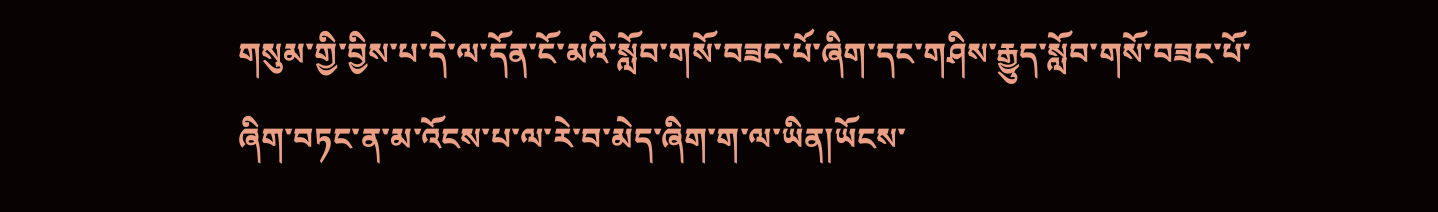གསུམ་གྱི་བྱིས་པ་དེ་ལ་དོན་ངོ་མའི་སློབ་གསོ་བཟང་པོ་ཞིག་དང་གཤིས་རྒྱུད་སློབ་གསོ་བཟང་པོ་ཞིག་བཏང་ན་མ་འོངས་པ་ལ་རེ་བ་མེད་ཞིག་ག་ལ་ཡིན།ཡོངས་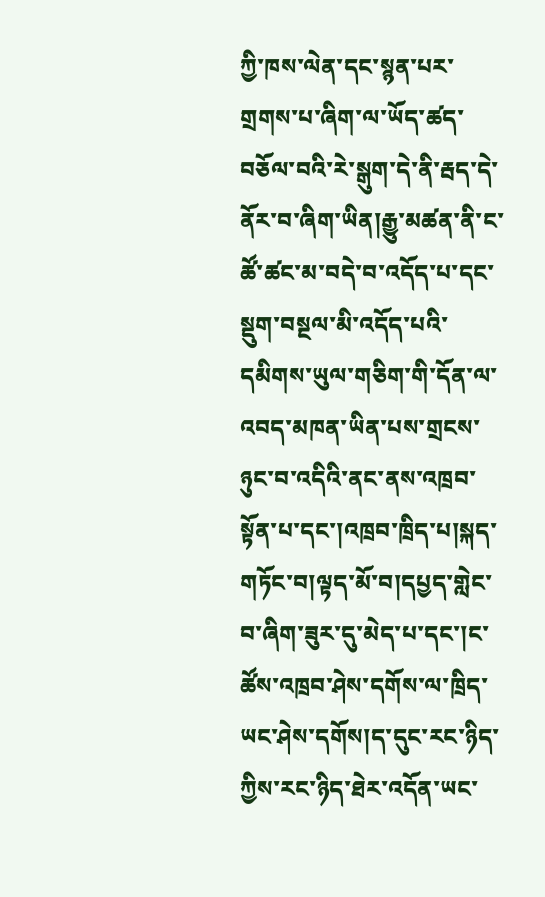ཀྱི་ཁས་ལེན་དང་སྙན་པར་གྲགས་པ་ཞིག་ལ་ཡོད་ཚད་བཅོལ་བའི་རེ་སྒུག་དེ་ནི་རྦད་དེ་ནོར་བ་ཞིག་ཡིན།རྒྱུ་མཚན་ནི་ང་ཚོ་ཚང་མ་བདེ་བ་འདོད་པ་དང་སྡུག་བསྔལ་མི་འདོད་པའི་དམིགས་ཡུལ་གཅིག་གི་དོན་ལ་འབད་མཁན་ཡིན་པས་གྲངས་ཉུང་བ་འདིའི་ནང་ནས་འཁྲབ་སྟོན་པ་དང་།འཁྲབ་ཁྲིད་པ།སྐད་གཏོང་བ།ལྟད་མོ་བ།དཔྱད་གླེང་བ་ཞིག་ཟུར་དུ་མེད་པ་དང་།ང་ཚོས་འཁྲབ་ཤེས་དགོས་ལ་ཁྲིད་ཡང་ཤེས་དགོས།ད་དུང་རང་ཉིད་ཀྱིས་རང་ཉིད་ཐེར་འདོན་ཡང་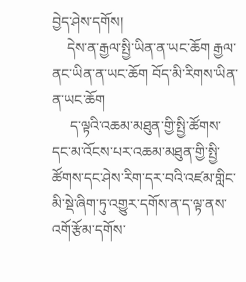བྱེད་ཤེས་དགོས།
    དེས་ན་རྒྱལ་སྤྱི་ཡིན་ན་ཡང་ཆོག རྒྱལ་ནང་ཡིན་ན་ཡང་ཆོག བོད་མི་རིགས་ཡིན་ན་ཡང་ཆོག
     ད་ལྟའི་འཆམ་མཐུན་གྱི་སྤྱི་ཚོགས་དང་མ་འོངས་པར་འཆམ་མཐུན་གྱི་སྤྱི་ཚོགས་དང་ཤེས་རིག་དར་བའི་འཛམ་གླིང་མི་སྡེ་ཞིག་ཏུ་འགྱུར་དགོས་ན་ད་ལྟ་ནས་འགོ་རྩོམ་དགོས་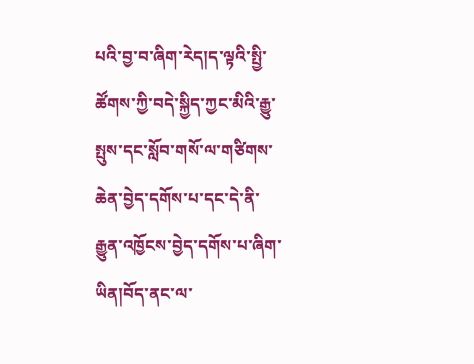པའི་བྱ་བ་ཞིག་རེད།ད་ལྟའི་སྤྱི་ཚོགས་ཀྱི་བདེ་སྐྱིད་ཀྱང་མིའི་རྒྱུ་སྤུས་དང་སློབ་གསོ་ལ་གཙིགས་ཆེན་བྱེད་དགོས་པ་དང་དེ་ནི་རྒྱུན་འཁྱོངས་བྱེད་དགོས་པ་ཞིག་ཡིན།བོད་ནང་ལ་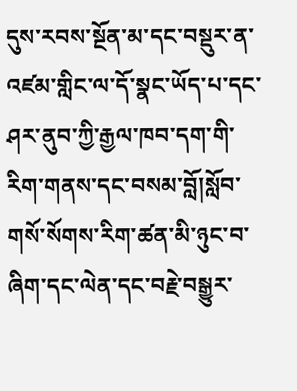དུས་རབས་སྔོན་མ་དང་བསྡུར་ན་འཛམ་གླིང་ལ་དོ་སྣང་ཡོད་པ་དང་ཤར་ནུབ་ཀྱི་རྒྱལ་ཁབ་དག་གི་རིག་གནས་དང་བསམ་བློ།སློབ་གསོ་སོགས་རིག་ཚན་མི་ཉུང་བ་ཞིག་དང་ལེན་དང་བརྗེ་བསྒྱུར་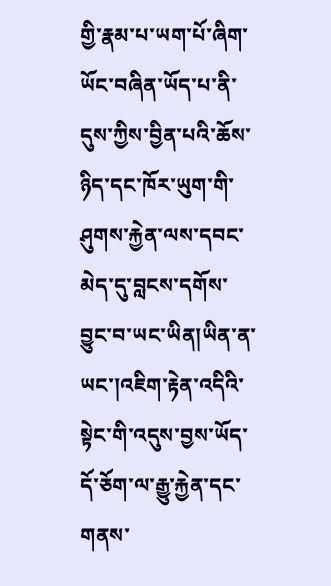གྱི་རྣམ་པ་ཡག་པོ་ཞིག་ཡོང་བཞིན་ཡོད་པ་ནི་དུས་ཀྱིས་བྱིན་པའི་ཆོས་ཉིད་དང་ཁོར་ཡུག་གི་ཤུགས་རྐྱེན་ལས་དབང་མེད་དུ་བླངས་དགོས་བྱུང་བ་ཡང་ཡིན།ཡིན་ན་ཡང་།འཇིག་རྟེན་འདིའི་སྟེང་གི་འདུས་བྱས་ཡོད་དོ་ཅོག་ལ་རྒྱུ་རྐྱེན་དང་གནས་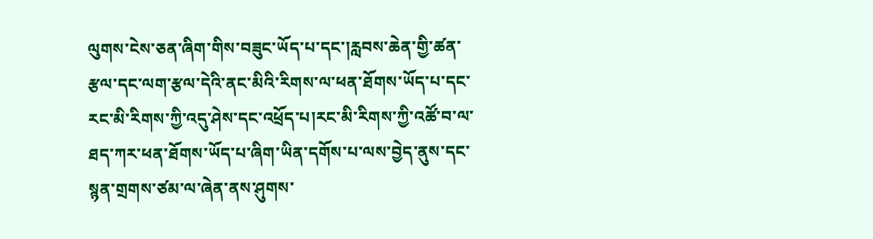ལུགས་ངེས་ཅན་ཞིག་གིས་བཟུང་ཡོད་པ་དང་།རླབས་ཆེན་གྱི་ཚན་རྩལ་དང་ལག་རྩལ་དེའི་ནང་མིའི་རིགས་ལ་ཕན་ཐོགས་ཡོད་པ་དང་རང་མི་རིགས་ཀྱི་འདུ་ཤེས་དང་འཕྲོད་པ།རང་མི་རིགས་ཀྱི་འཚོ་བ་ལ་ཐད་ཀར་ཕན་ཐོགས་ཡོད་པ་ཞིག་ཡིན་དགོས་པ་ལས་བྱེད་ནུས་དང་སྙན་གྲགས་ཙམ་ལ་ཞེན་ནས་ཤུགས་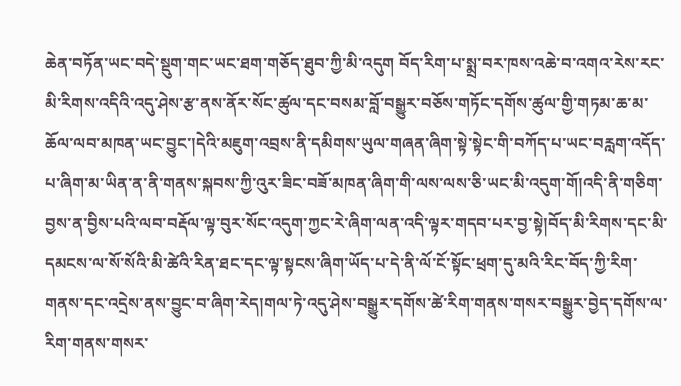ཆེན་བཏོན་ཡང་བདེ་སྡུག་གང་ཡང་ཐག་གཅོད་ཐུབ་ཀྱི་མི་འདུག བོད་རིག་པ་སྨྲ་བར་ཁས་འཆེ་བ་འགའ་རེས་རང་མི་རིགས་འདིའི་འདུ་ཤེས་རྩ་ནས་ནོར་སོང་ཚུལ་དང་བསམ་བློ་བསྒྱུར་བཅོས་གཏོང་དགོས་ཚུལ་གྱི་གཏམ་ཆ་མ་ཆོལ་ལབ་མཁན་ཡང་བྱུང་།དེའི་མཇུག་འབྲས་ནི་དམིགས་ཡུལ་གཞན་ཞིག་སྟེ་སྟེང་གི་བཀོད་པ་ཡང་བརླག་འདོད་པ་ཞིག་མ་ཡིན་ན་ནི་གནས་སྐབས་ཀྱི་འུར་ཟིང་བཟོ་མཁན་ཞིག་གི་ལས་ལས་ཅི་ཡང་མི་འདུག་གོ།འདི་ནི་གཅིག་བྱས་ན་བྱིས་པའི་ལབ་བརྡོལ་ལྟ་བུར་སོང་འདུག་ཀྱང་རེ་ཞིག་ལན་འདི་ལྟར་གདབ་པར་བྱ་སྟེ།བོད་མི་རིགས་དང་མི་དམངས་ལ་སོ་སོའི་མི་ཚེའི་རིན་ཐང་དང་ལྟ་སྟངས་ཞིག་ཡོད་པ་དེ་ནི་ལོ་ངོ་སྟོང་ཕྲག་དུ་མའི་རིང་བོད་ཀྱི་རིག་གནས་དང་འདྲེས་ནས་བྱུང་བ་ཞིག་རེད།གལ་ཏེ་འདུ་ཤེས་བསྒྱུར་དགོས་ཚེ་རིག་གནས་གསར་བསྒྱུར་བྱེད་དགོས་ལ་རིག་གནས་གསར་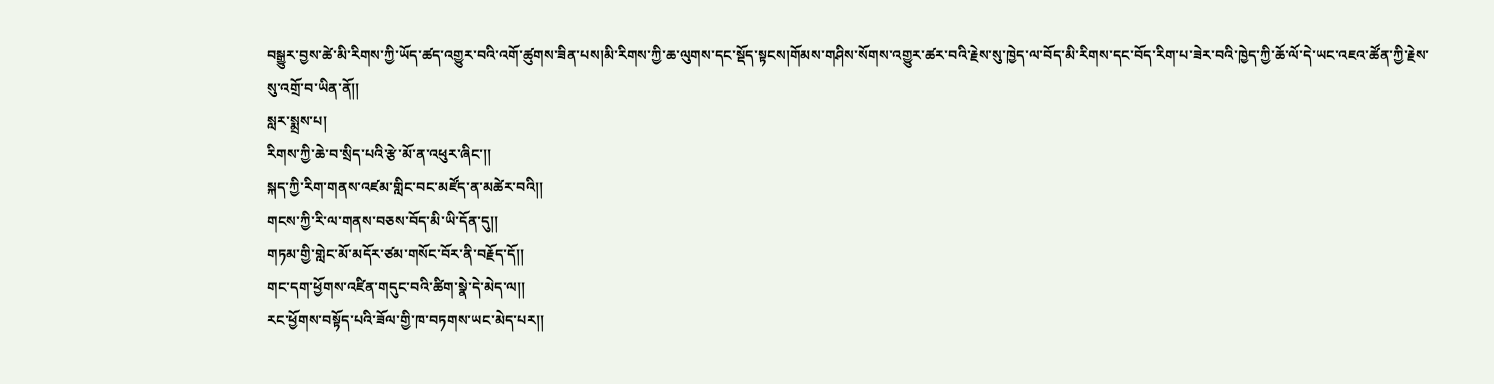བསྒྱུར་བྱས་ཚེ་མི་རིགས་ཀྱི་ཡོད་ཚད་འགྱུར་བའི་འགོ་ཚུགས་ཟིན་པས།མི་རིགས་ཀྱི་ཆ་ལུགས་དང་སྡོད་སྟངས།གོམས་གཤིས་སོགས་འགྱུར་ཚར་བའི་རྗེས་སུ་ཁྱེད་ལ་བོད་མི་རིགས་དང་བོད་རིག་པ་ཟེར་བའི་ཁྱེད་ཀྱི་ཆོ་ལོ་དེ་ཡང་འཇའ་ཚོན་ཀྱི་རྗེས་སུ་འགྲོ་བ་ཡིན་ནོ།།
སླར་སྨྲས་པ།
རིགས་ཀྱི་ཆེ་བ་སྲིད་པའི་རྩེ་མོ་ན་འཕུར་ཞིང་།།
སྐད་ཀྱི་རིག་གནས་འཛམ་གླིང་བང་མཛོད་ན་མཚེར་བའི།།
གངས་ཀྱི་རི་ལ་གནས་བཅས་བོད་མི་ཡི་དོན་དུ།།
གཏམ་གྱི་གླེང་མོ་མདོར་ཙམ་གསོང་བོར་ནི་བརྗོད་དོ།།
གང་དག་ཕྱོགས་འཛིན་གདུང་བའི་ཚིག་སྣེ་དེ་མེད་ལ།།
རང་ཕྱོགས་བསྟོད་པའི་ཟོལ་གྱི་ཁ་བཏགས་ཡང་མེད་པར།།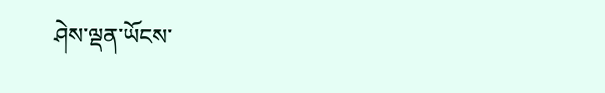ཤེས་ལྡན་ཡོངས་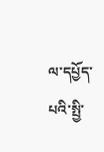ལ་དཔྱོད་པའི་སྤྱི་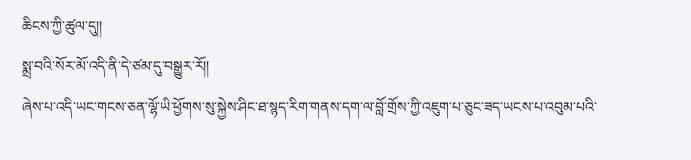ཆིངས་ཀྱི་ཚུལ་དུ།།
སྨྲ་བའི་སོར་མོ་འདི་ནི་དེ་ཙམ་དུ་བསྒྱུར་རོ།།
ཞེས་པ་འདི་ཡང་གངས་ཅན་ལྷོ་ཡི་ཕྱོགས་སུ་སྐྱེས་ཤིང་ཐ་སྙད་རིག་གནས་དག་ལ་བློ་གྲོས་ཀྱི་འཇུག་པ་ཅུང་ཟད་ཡངས་པ་འབུམ་པའི་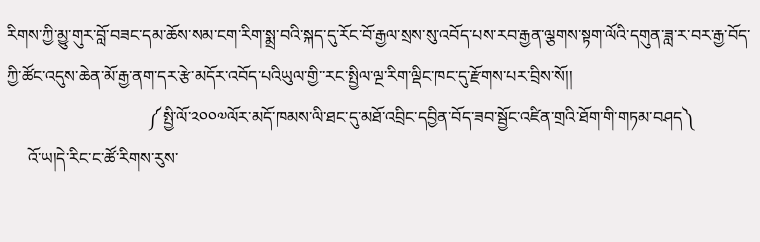རིགས་ཀྱི་མྱུ་གུར་བློ་བཟང་དམ་ཆོས་སམ་ངག་རིག་སྨྲ་བའི་སྐད་དུ་རོང་བོ་རྒྱལ་སྲས་སུ་འབོད་པས་རབ་རྒྱན་ལྕགས་སྟག་ལོའི་དགུན་ཟླ་ར་བར་རྒྱ་བོད་ཀྱི་ཚོང་འདུས་ཆེན་མོ་རྒྱ་ནག་དར་རྩེ་མདོར་འབོད་པའིཡུལ་གྱི་་རང་སྤྱིལ་ལྔ་རིག་ལྡིང་ཁང་དུ་རྫོགས་པར་བྲིས་སོ།།
                                  ༼སྤྱི་ལོ་༢༠༠༧ལོར་མདོ་ཁམས་ལི་ཐང་དུ་མཐོ་འབྲིང་དབྱིན་བོད་ཟབ་སྦྱོང་འཛིན་གྲའི་ཐོག་གི་གཏམ་བཤད༽
     འོ་ཡ།དེ་རིང་ང་ཚོ་རིགས་རུས་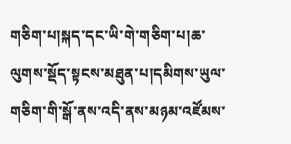གཅིག་པ།སྐད་དང་ཡི་གེ་གཅིག་པ།ཆ་ལུགས་སྡོད་སྟངས་མཐུན་པ།དམིགས་ཡུལ་གཅིག་གི་སྒོ་ནས་འདི་ནས་མཉམ་འཛོམས་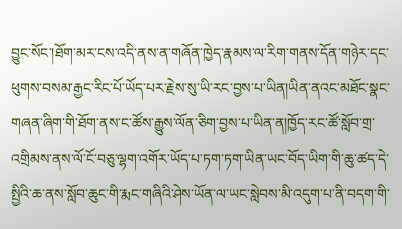བྱུང་སོང་།ཐོག་མར་ངས་འདི་ནས་ན་གཞོན་ཁྱེད་རྣམས་ལ་རིག་གནས་དོན་གཉེར་དང་ཕུགས་བསམ་རྒྱང་རིང་པོ་ཡོད་པར་རྗེས་སུ་ཡི་རང་བྱས་པ་ཡིན།ཡིན་ནའང་མཐོང་སྣང་གཞན་ཞིག་གི་ཐོག་ནས་ང་ཚོས་རྒྱུས་ལོན་ཅིག་བྱས་པ་ཡིན་ན།ཁྱོད་རང་ཚོ་སློབ་གྲ་འགྲིམས་ནས་ལོ་ངོ་བཅུ་ལྷག་འགོར་ཡོད་པ་ཏག་ཏག་ཡིན་ཡང་བོད་ཡིག་གི་ཆུ་ཚད་དེ་སྤྱིའི་ཆ་ནས་སློབ་ཆུང་གི་རྨང་གཞིའི་ཤེས་ཡོན་ལ་ཡང་སླེབས་མི་འདུག་པ་ནི་བདག་གི་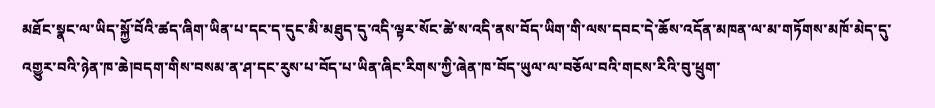མཐོང་སྣང་ལ་ཡིད་སྐྱོ་བོའི་ཚད་ཞིག་ཡིན་པ་དང་ད་དུང་མི་མཐུད་དུ་འདི་ལྟར་སོང་ཚེ་ས་འདི་ནས་བོད་ཡིག་གི་ལས་དབང་དེ་ཆོས་འདོན་མཁན་ལ་མ་གཏོགས་མཁོ་མེད་དུ་འགྱུར་བའི་ཉེན་ཁ་ཆེ།བདག་གིས་བསམ་ན་ཤ་དང་རུས་པ་བོད་པ་ཡིན་ཞིང་རིགས་ཀྱི་ཞེན་ཁ་བོད་ཡུལ་ལ་བཅོལ་བའི་གངས་རིའི་བུ་ཕྲུག་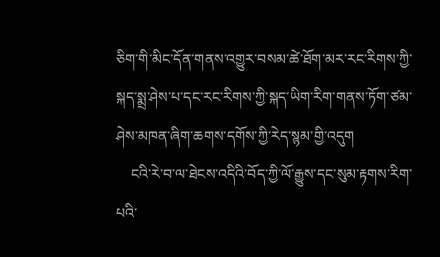ཅིག་གི་མིང་དོན་གནས་འགྱུར་བསམ་ཚེ་ཐོག་མར་རང་རིགས་ཀྱི་སྐད་སྨྲ་ཤེས་པ་དང་རང་རིགས་ཀྱི་སྐད་ཡིག་རིག་གནས་ཏོག་ཙམ་ཤེས་མཁན་ཞིག་ཆགས་དགོས་ཀྱི་རེད་སྙམ་གྱི་འདུག
    ངའི་རེ་བ་ལ་ཐེངས་འདིའི་བོད་ཀྱི་ལོ་རྒྱུས་དང་སུམ་རྟགས་རིག་པའི་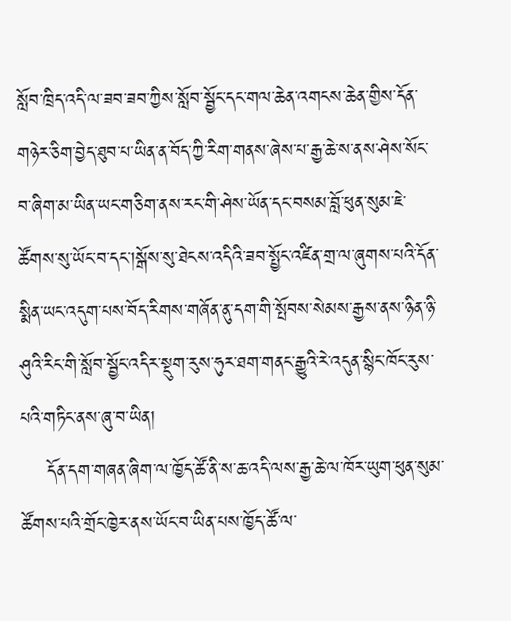སློབ་ཁྲིད་འདི་ལ་ཟབ་ཟབ་ཀྱིས་སློབ་སྦྱོང་དང་གལ་ཆེན་འགངས་ཆེན་གྱིས་དོན་གཉེར་ཅིག་བྱེད་ཐུབ་པ་ཡིན་ན་བོད་ཀྱི་རིག་གནས་ཞེས་པ་རྒྱ་ཆེ་ས་ནས་ཤེས་སོང་བ་ཞིག་མ་ཡིན་ཡང་གཅིག་ནས་རང་གི་ཤེས་ཡོན་དང་བསམ་བློ་ཕུན་སུམ་ཇེ་ཚོགས་སུ་ཡོང་བ་དང་།སྒོས་སུ་ཐེངས་འདིའི་ཟབ་སྤྱོང་འཛིན་གྲ་ལ་ཞུགས་པའི་དོན་སྨིན་ཡང་འདུག་པས་བོད་རིགས་གཞོན་ནུ་དག་གི་སྤོབས་སེམས་རྒྱས་ནས་ཉིན་ཉི་ཤུའི་རིང་གི་སློབ་སྦྱོང་འདིར་སྡུག་རུས་ཧུར་ཐག་གནང་རྒྱུའི་རེ་འདུན་སྙིང་ཁོང་རུས་པའི་གཏིང་ནས་ཞུ་བ་ཡིན།
    དོན་དག་གཞན་ཞིག་ལ་ཁྱོད་ཚོ་ནི་ས་ཆ་འདི་ལས་རྒྱ་ཆེ་ལ་ཁོར་ཡུག་ཕུན་སུམ་ཚོགས་པའི་གྲོང་ཁྱེར་ནས་ཡོང་བ་ཡིན་པས་ཁྱོད་ཚོ་ལ་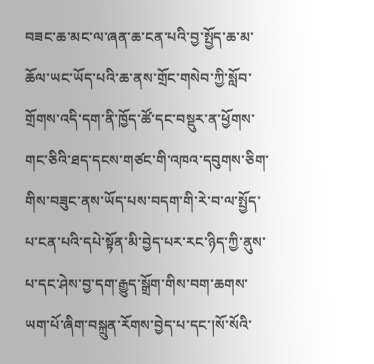བཟང་ཆ་མང་ལ་ཞན་ཆ་ངན་པའི་བྱ་སྤྱོད་ཆ་མ་ཆོལ་ཡང་ཡོད་པའི་ཆ་ནས་གྲོང་གསེབ་ཀྱི་སློབ་གྲོགས་འདི་དག་ནི་ཁྱོད་ཚོ་དང་བསྡུར་ན་ཕྱོགས་གང་ཅིའི་ཐད་དངས་གཙང་གི་འཁའ་དབུགས་ཅིག་གིས་བཟུང་ནས་ཡོད་པས་བདག་གི་རེ་བ་ལ་སྤྱོད་པ་ངན་པའི་དཔེ་སྟོན་མི་བྱེད་པར་རང་ཉིད་ཀྱི་ནུས་པ་དང་ཤེས་བྱ་དག་རྒྱུད་སྒྲོག་གིས་བག་ཆགས་ཡག་པོ་ཞིག་བསྐྲུན་རོགས་བྱེད་པ་དང་།སོ་སོའི་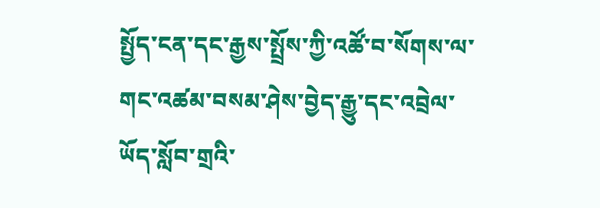སྤྱོད་ངན་དང་རྒྱས་སྤྲོས་ཀྱི་འཚོ་བ་སོགས་ལ་གང་འཚམ་བསམ་ཤེས་བྱེད་རྒྱུ་དང་འབྲེལ་ཡོད་སློབ་གྲའི་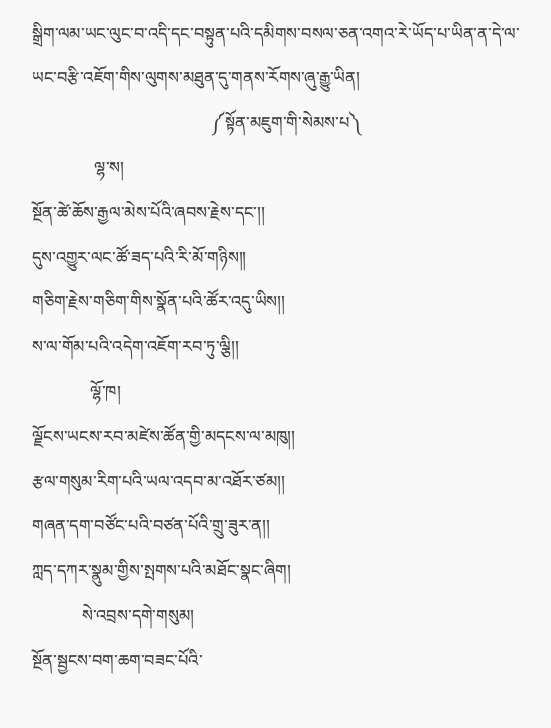སྒྲིག་ལམ་ཡང་ལུང་བ་འདི་དང་བསྟུན་པའི་དམིགས་བསལ་ཅན་འགའ་རེ་ཡོད་པ་ཡིན་ན་དེ་ལ་ཡང་བརྩི་འཇོག་གིས་ལུགས་མཐུན་དུ་གནས་རོགས་ཞུ་རྒྱུ་ཡིན།
                                           ༼སྟོན་མཇུག་གི་སེམས་པ༽
               ལྷ་ས།
སྔོན་ཚེ་ཆོས་རྒྱལ་མེས་པོའི་ཞབས་རྗེས་དང་།།
དུས་འགྱུར་ལང་ཚོ་ཟད་པའི་རི་མོ་གཉིས།།
གཅིག་རྗེས་གཅིག་གིས་སྣོན་པའི་ཚོར་འདུ་ཡིས།།
ས་ལ་གོམ་པའི་འདེག་འཇོག་རབ་ཏུ་ལྕི།།
              ལྷོ་ཁ།
ལྗོངས་ཡངས་རབ་མཛེས་ཚོན་གྱི་མདངས་ལ་མཁུ།།
རྩལ་གསུམ་རིག་པའི་ཡལ་འདབ་མ་འཐོར་ཙམ།།
གཞན་དག་བཙོང་པའི་བཙན་པོའི་གྲུ་ཟུར་ན།།
ཀླད་དཀར་སྣུམ་གྱིས་སྤགས་པའི་མཐོང་སྣང་ཞིག།
            སེ་འབྲས་དགེ་གསུམ།
སྔོན་སྦྱངས་བག་ཆག་བཟང་པོའི་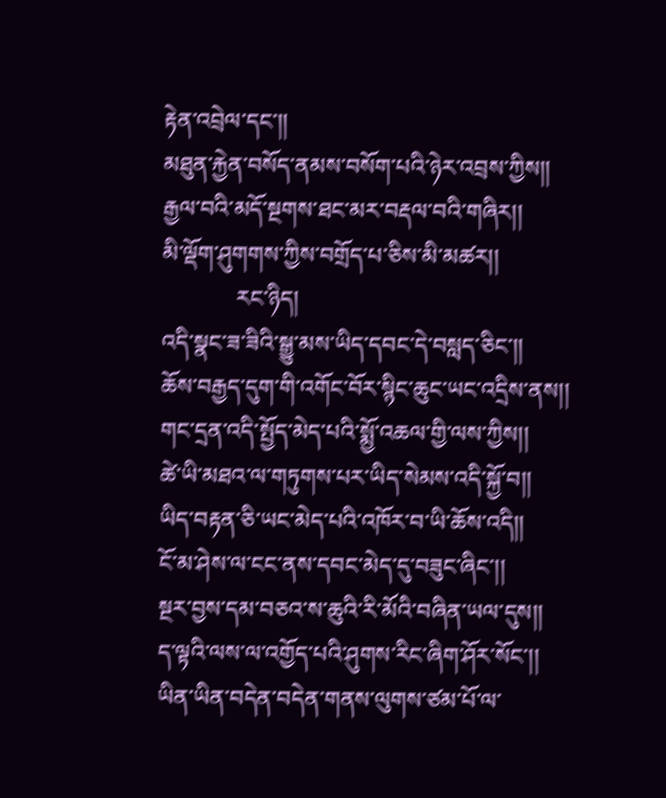རྟེན་འབྲེལ་དང་།།
མཐུན་རྐྱེན་བསོད་ནམས་བསོག་པའི་ཉེར་འབྲས་ཀྱིས།།
རྒྱལ་བའི་མདོ་སྔགས་ཐང་མར་བརྡལ་བའི་གཞིར།།
མི་ལྡོག་ཤུགགས་ཀྱིས་བགྲོད་པ་ཅིས་མི་མཚར།།
             རང་ཉིད།
འདི་སྣང་ཟ་ཟིའི་སྒྱུ་མས་ཡིད་དབང་དེ་བསླད་ཅིང་།།
ཆོས་བརྒྱད་དུག་གི་འགོང་བོར་སྙིང་ཆུང་ཡང་འདྲིས་ནས།།
གང་དྲན་འདི་སྤྱོད་མེད་པའི་སྨྱོ་འཆལ་གྱི་ལས་ཀྱིས།།
ཚེ་ཡི་མཐའ་ལ་གཏུགས་པར་ཡིད་སེམས་འདི་སྐྱོ་བ།།
ཡིད་བརྟན་ཅི་ཡང་མེད་པའི་འཁོར་བ་ཡི་ཆོས་འདི།།
ངོ་མ་ཤེས་ལ་ངང་ནས་དབང་མེད་དུ་བཟུང་ཞིང་།།
སྔར་བྱས་དམ་བཅའ་ས་ཆུའི་རི་མོའི་བཞིན་ཡལ་དུས།།
ད་ལྟའི་ལས་ལ་འགྱོད་པའི་ཤུགས་རིང་ཞིག་ཤོར་སོང་།།
ཡིན་ཡིན་བདེན་བདེན་གནས་ལུགས་ཙམ་པོ་ལ་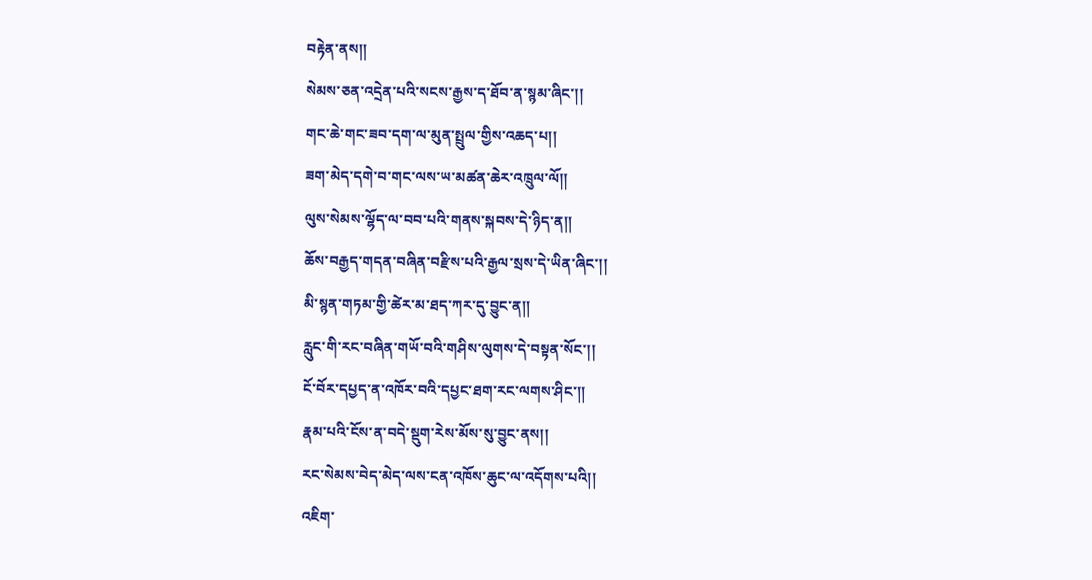བརྟེན་ནས།།
སེམས་ཅན་འདྲེན་པའི་སངས་རྒྱས་ད་ཐོབ་ན་སྙམ་ཞིང་།།
གང་ཆེ་གང་ཟབ་དག་ལ་མུན་སྤྲུལ་གྱིས་འཆད་པ།།
ཟག་མེད་དགེ་བ་གང་ལས་ཡ་མཚན་ཆེར་འཁྲུལ་ལོ།།
ལུས་སེམས་ལྷོད་ལ་བབ་པའི་གནས་སྐབས་དེ་ཉིད་ན།།
ཆོས་བརྒྱད་གདན་བཞིན་བརྫིས་པའི་རྒྱལ་སྲས་དེ་ཡིན་ཞིང་།།
མི་སྙན་གཏམ་གྱི་ཚེར་མ་ཐད་ཀར་དུ་བྱུང་ན།།
རླུང་གི་རང་བཞིན་གཡོ་བའི་གཤིས་ལུགས་དེ་བསྟན་སོང་།།
ངོ་བོར་དཔྱད་ན་འཁོར་བའི་དཔྱང་ཐག་རང་ལགས་ཤིང་།།
རྣམ་པའི་ངོས་ན་བདེ་སྡུག་རེས་མོས་སུ་བྱུང་ནས།།
རང་སེམས་བེད་མེད་ལས་ངན་འཁོས་ཆུང་ལ་འདོགས་པའི།།
འཇིག་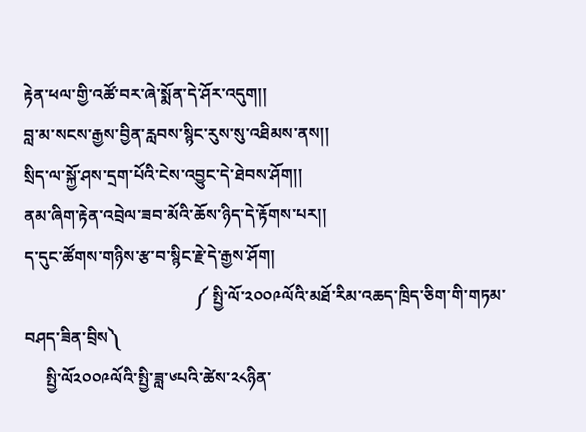རྟེན་ཕལ་གྱི་འཚོ་བར་ཞེ་སྨོན་དེ་ཤོར་འདུག།།
བླ་མ་སངས་རྒྱས་བྱིན་རླབས་སྙིང་རུས་སུ་འཐིམས་ནས།།
སྲིད་ལ་སྐྱོ་ཤས་དྲག་པོའི་ངེས་འབྱུང་དེ་ཐེབས་ཤོག།།
ནམ་ཞིག་རྟེན་འབྲེལ་ཟབ་མོའི་ཆོས་ཉིད་དེ་རྟོགས་པར།།
ད་དུང་ཚོགས་གཉིས་རྩ་བ་སྙིང་རྗེ་དེ་རྒྱས་ཤོག།
                                         ༼ སྤྱི་ལོ་༢༠༠༩ལོའི་མཐོ་རིམ་འཆད་ཁྲིད་ཅིག་གི་གཏམ་བཤད་ཟིན་བྲིས༽
     སྤྱི་ལོ༢༠༠༩ལོའི་སྤྱི་ཟླ་༦པའི་ཚེས་༢༨ཉིན་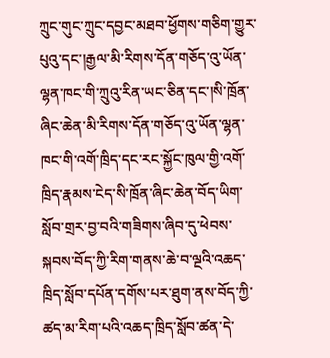ཀྲུང་གུང་ཀྲུང་དབྱང་མཐབ་ཕྱོགས་གཅིག་གྱུར་པུའུ་དང་།རྒྱལ་མི་རིགས་དོན་གཅོད་འུ་ཡོན་ལྷན་ཁང་གི་ཀྲུའུ་རིན་ཡང་ཅིན་དང་།སི་ཁྲོན་ཞིང་ཆེན་མི་རིགས་དོན་གཅོད་འུ་ཡོན་ལྷན་ཁང་གི་འགོ་ཁྲིད་དང་རང་སྐྱོང་ཁུལ་གྱི་འགོ་ཁྲིད་རྣམས་ངེད་སི་ཁྲོན་ཞིང་ཆེན་བོད་ཡིག་སློབ་གྲར་བྱ་བའི་གཟིགས་ཞིབ་དུ་ཕེབས་སྐབས་བོད་ཀྱི་རིག་གནས་ཆེ་བ་ལྔའི་འཆད་ཁྲིད་སློབ་དཔོན་དགོས་པར་ཐུག་ནས་བོད་ཀྱི་ཚད་མ་རིག་པའི་འཆད་ཁྲིད་སློབ་ཚན་དེ་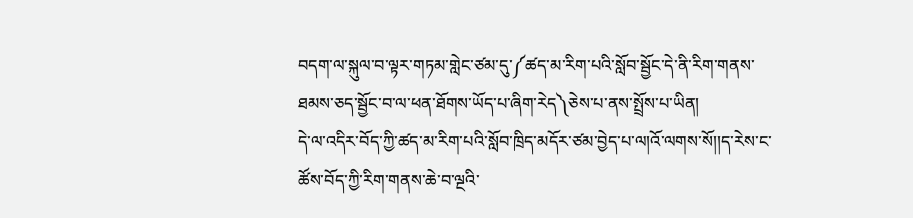བདག་ལ་སྐུལ་བ་ལྟར་གཏམ་གླེང་ཙམ་དུ་༼ཚད་མ་རིག་པའི་སློབ་སྦྱོང་དེ་ནི་རིག་གནས་ཐམས་ཅད་སྦྱོང་བ་ལ་ཕན་ཐོགས་ཡོད་པ་ཞིག་རེད༽ཅེས་པ་ནས་སྤྲོས་པ་ཡིན།
དེ་ལ་འདིར་བོད་ཀྱི་ཚད་མ་རིག་པའི་སློབ་ཁྲིད་མདོར་ཙམ་བྱེད་པ་ལ།འོ་ལགས་སོ།།ད་རེས་ང་ཚོས་བོད་ཀྱི་རིག་གནས་ཆེ་བ་ལྔའི་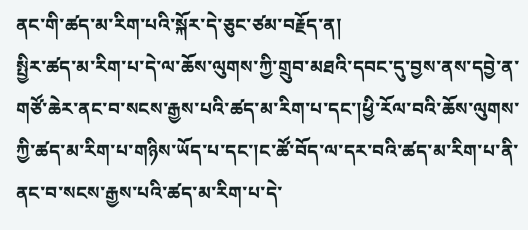ནང་གི་ཚད་མ་རིག་པའི་སྐོར་དེ་ཅུང་ཙམ་བརྗོད་ན།
སྤྱིར་ཚད་མ་རིག་པ་དེ་ལ་ཆོས་ལུགས་ཀྱི་གྲུབ་མཐའི་དབང་དུ་བྱས་ནས་དབྱེ་ན་གཙོ་ཆེར་ནང་བ་སངས་རྒྱས་པའི་ཚད་མ་རིག་པ་དང་།ཕྱི་རོལ་བའི་ཆོས་ལུགས་ཀྱི་ཚད་མ་རིག་པ་གཉིས་ཡོད་པ་དང་།ང་ཚོ་བོད་ལ་དར་བའི་ཚད་མ་རིག་པ་ནི་ནང་བ་སངས་རྒྱས་པའི་ཚད་མ་རིག་པ་དེ་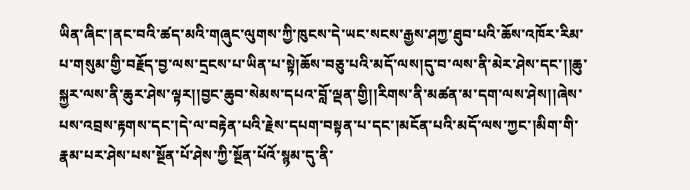ཡིན་ཞིང་།ནང་བའི་ཚད་མའི་གཞུང་ལུགས་ཀྱི་ཁུངས་དེ་ཡང་སངས་རྒྱས་ཤཀྱ་ཐུབ་པའི་ཆོས་འཁོར་རིམ་པ་གསུམ་གྱི་བརྗོད་བྱ་ལས་དྲངས་པ་ཡིན་པ་སྟེ།ཆོས་བཅུ་པའི་མདོ་ལས།དུ་བ་ལས་ནི་མེར་ཤེས་དང་།།ཆུ་སྐྱར་ལས་ནི་ཆུར་ཤེས་ལྟར།།བྱང་ཆུབ་སེམས་དཔའ་བློ་ལྡན་གྱི།།རིགས་ནི་མཚན་མ་དག་ལས་ཤེས།།ཞེས་པས་འབྲས་རྟགས་དང་།དེ་ལ་བརྟེན་པའི་རྗེས་དཔག་བསྟན་པ་དང་།མངོན་པའི་མདོ་ལས་ཀྱང་།མིག་གི་རྣམ་པར་ཤེས་པས་སྔོན་པོ་ཤེས་ཀྱི་སྔོན་པོའོ་སྙམ་དུ་ནི་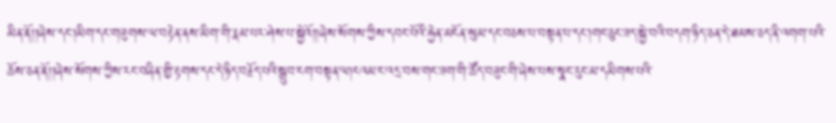མིན་ནོ།།ཞེས་དང་།མིག་དང་གཟུགས་ལ་བརྟེན་ནས་མིག་གི་རྣམ་པར་ཤེས་པ་སྐྱེའོ།།ཞེས་སོགས་ཀྱིས་དབང་པོའི་རྐྱེན་མངོན་སུམ་དང་བཅས་པ་བསྟན་པ་དང་།གང་ཅུང་ཟད་སྐྱེ་བའི་བདག་ཉིད་ཅན་དེ་ཐམས་ཅད་ནི་འགག་པའི་ཆོས་ཅན་ནོ།།ཞེས་སོགས་ཀྱིས་རང་བཞིན་གྱི་རྟགས་དང་དེ་ཉིད་བརྗོད་པའི་སྒྲུབ་ངག་བསྟན་ལ།ངའམ་ང་འདྲ་བས་གང་ཟག་གི་ཚོད་བཟུང་གི་ཞེས་པས་སྣང་རུང་མ་དམིགས་པའི་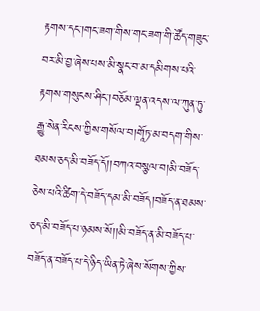རྟགས་དང་།གང་ཟག་གིས་གང་ཟག་གི་ཚོད་གཟུང་བར་མི་བྱ་ཞེས་པས་མི་སྣང་བ་མ་དམིགས་པའི་རྟགས་གསུངས་ཤིང་།བཅོམ་ལྡན་འདས་ལ་ཀུན་ཏུ་རྒྱུ་སེན་རིངས་ཀྱིས་གསོལ་བ།གཱོཏ་མ་བདག་གིས་ཐམས་ཅད་མི་བཟོད་དོ།།བཀའ་བསྩལ་བ།མི་བཟོད་ཅེས་པའི་ཚིག་དེ་བཟོད་དམ་མི་བཟོད།བཟོད་ན་ཐམས་ཅད་མི་བཟོད་པ་ཉམས་སོ།།མི་བཟོད་ན་མི་བཟོད་པ་བཟོད་ན་བཟོད་པ་དེ་ཉིད་ཡིན་ཏེ་ཞེས་སོགས་ཀྱིས་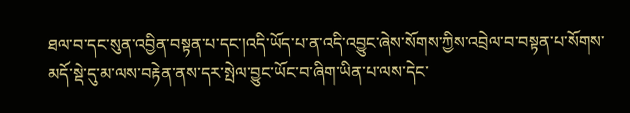ཐལ་བ་དང་སུན་འབྱིན་བསྟན་པ་དང་།འདི་ཡོད་པ་ན་འདི་འབྱུང་ཞེས་སོགས་ཀྱིས་འབྲེལ་བ་བསྟན་པ་སོགས་མདོ་སྡེ་དུ་མ་ལས་བརྟེན་ནས་དར་སྤེལ་བྱུང་ཡོང་བ་ཞིག་ཡིན་པ་ལས་དེང་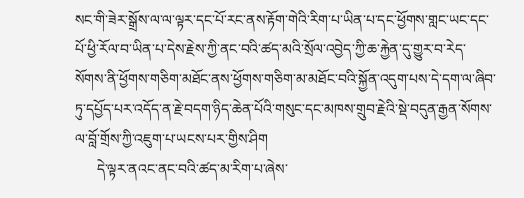སང་གི་ཟེར་སྒྲོས་ལ་ལ་ལྟར་དང་པོ་རང་ནས་རྟོག་གེའི་རིག་པ་ཡིན་པ་དང་ཕྱོགས་གླང་ཡང་དང་པོ་ཕྱི་རོལ་བ་ཡིན་པ་དེས་རྗེས་ཀྱི་ནང་བའི་ཚད་མའི་སྲོལ་འབྱེད་ཀྱི་ཆ་རྐྱེན་དུ་གྱུར་བ་རེད་སོགས་ནི་ཕྱོགས་གཅིག་མཐོང་ནས་ཕྱོགས་གཅིག་མ་མཐོང་བའི་སྐྱོན་འདུག་པས་དེ་དག་ལ་ཞིབ་ཏུ་དཔྱོད་པར་འདོད་ན་རྗེ་བདག་ཉིད་ཆེན་པོའི་གསུང་དང་མཁས་གྲུབ་རྗེའི་སྡེ་བདུན་རྒྱན་སོགས་ལ་བློ་གྲོས་ཀྱི་འཇུག་པ་ཡངས་པར་གྱིས་ཤིག
      དེ་ལྟར་ནའང་ནང་བའི་ཚད་མ་རིག་པ་ཞེས་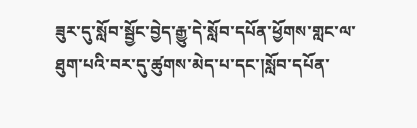ཟུར་དུ་སློབ་སྦྱོང་བྱེད་རྒྱུ་དེ་སློབ་དཔོན་ཕྱོགས་གླང་ལ་ཐུག་པའི་བར་དུ་ཚུགས་མེད་པ་དང་།སློབ་དཔོན་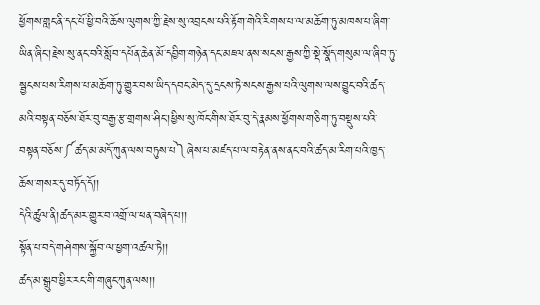ཕྱོགས་གླང་ནི་དང་པོ་ཕྱི་བའི་ཆོས་ལུགས་ཀྱི་རྗེས་སུ་འབྲངས་པའི་རྟོག་གེའི་རིགས་པ་ལ་མཆོག་ཏུ་མཁས་པ་ཞིག་ཡིན་ཞིང་།རྗེས་སུ་ནང་བའི་སློབ་དཔོན་ཆེན་མོ་དབྱིག་གཉེན་དང་མཇལ་ནས་སངས་རྒྱས་ཀྱི་སྡེ་སྣོད་གསུམ་ལ་ཞིབ་ཏུ་སྦྱངས་པས་རིགས་པ་མཆོག་ཏུ་གྱུར་བས་ཡིད་དབང་མེད་དུ་དྲངས་ཏེ་སངས་རྒྱས་པའི་ལུགས་ལས་བྱུང་བའི་ཚད་མའི་བསྟན་བཅོས་ཐོར་བུ་བརྒྱ་རྩ་གྲགས་ཤིང་།ཕྱིས་སུ་ཁོང་གིས་ཐོར་བུ་དེ་རྣམས་ཕྱོགས་གཅིག་ཏུ་བསྡུས་པའི་བསྟན་བཅོས་༼ཚད་མ་མདོ་ཀུན་ལས་བཏུས་པ༽ཞེས་པ་མཛད་པ་ལ་བརྟེན་ནས་ནང་བའི་ཚད་མ་རིག་པའི་ཁྱད་ཆོས་གསར་དུ་བཏོད་དོ།།
དེའི་ཚུལ་ནི།ཚད་མར་གྱུར་བ་འགྲོ་ལ་ཕན་བཞེད་པ།།
སྟོན་པ་བདེ་གཤེགས་སྐྱོབ་ལ་ཕྱག་འཚལ་ཏེ།།
ཚད་མ་སྒྲུབ་ཕྱིར་རང་གི་གཞུང་ཀུན་ལས།།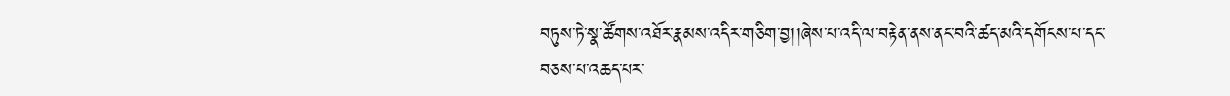བཏུས་ཏེ་སྣ་ཚོགས་འཐོར་རྣམས་འདིར་གཅིག་བྱ།།ཞེས་པ་འདི་ལ་བརྟེན་ནས་ནང་བའི་ཚད་མའི་དགོངས་པ་དང་བཅས་པ་འཆད་པར་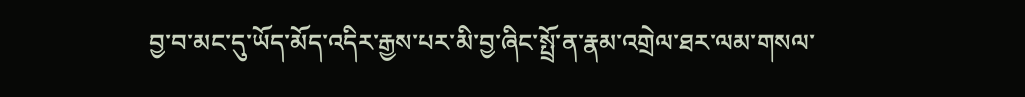བྱ་བ་མང་དུ་ཡོད་མོད་འདིར་རྒྱས་པར་མི་བྱ་ཞིང་སྤྲོ་ན་རྣམ་འགྲེལ་ཐར་ལམ་གསལ་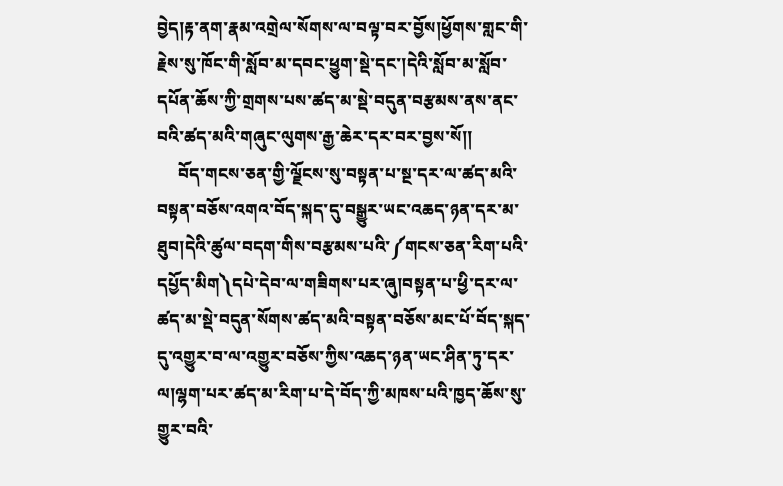བྱེད།རྟ་ནག་རྣམ་འགྲེལ་སོགས་ལ་བལྟ་བར་བྱོས།ཕྱོགས་གླང་གི་རྗེས་སུ་ཁོང་གི་སློབ་མ་དབང་ཕྱུག་སྡེ་དང་།དེའི་སློབ་མ་སློབ་དཔོན་ཆོས་ཀྱི་གྲགས་པས་ཚད་མ་སྡེ་བདུན་བརྩམས་ནས་ནང་བའི་ཚད་མའི་གཞུང་ལུགས་རྒྱ་ཆེར་དར་བར་བྱས་སོ།།
     བོད་གངས་ཅན་གྱི་ལྗོངས་སུ་བསྟན་པ་སྔ་དར་ལ་ཚད་མའི་བསྟན་བཅོས་འགའ་བོད་སྐད་དུ་བསྒྱུར་ཡང་འཆད་ཉན་དར་མ་ཐུབ།དེའི་ཚུལ་བདག་གིས་བརྩམས་པའི་༼གངས་ཅན་རིག་པའི་དཔྱོད་མིག༽དཔེ་དེབ་ལ་གཟིགས་པར་ཞུ།བསྟན་པ་ཕྱི་དར་ལ་ཚད་མ་སྡེ་བདུན་སོགས་ཚད་མའི་བསྟན་བཅོས་མང་པོ་བོད་སྐད་དུ་འགྱུར་བ་ལ་འགྱུར་བཅོས་ཀྱིས་འཆད་ཉན་ཡང་ཤིན་ཏུ་དར་ལ།ལྷག་པར་ཚད་མ་རིག་པ་དེ་བོད་ཀྱི་མཁས་པའི་ཁྱད་ཆོས་སུ་གྱུར་བའི་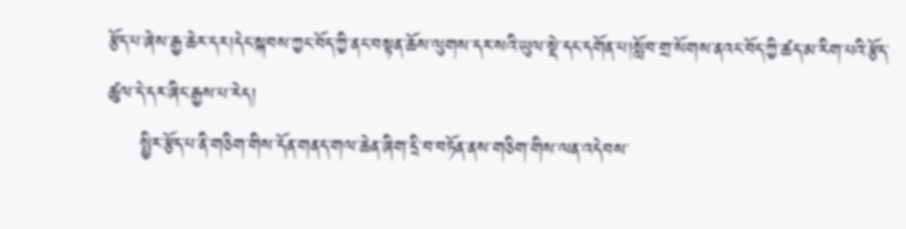རྩོད་པ་ཞེས་རྒྱ་ཆེར་དར།དེང་སྐབས་ཀྱང་བོད་ཀྱི་ནང་བསྟན་ཆོས་ལུགས་དར་སའི་ཡུལ་སྡེ་དང་དགོན་པ།སློབ་གྲ་སོགས་ནའང་བོད་ཀྱི་ཚད་མ་རིག་པའི་རྩོད་ཚུལ་དེ་དར་ཞིང་རྒྱས་པ་རེད།
     སྤྱིར་རྩོད་པ་ནི་གཅིག་གིས་དོན་གནད་གལ་ཆེན་ཞིག་དྲི་བ་བཏོན་ནས་གཅིག་གིས་ལན་འདེབས་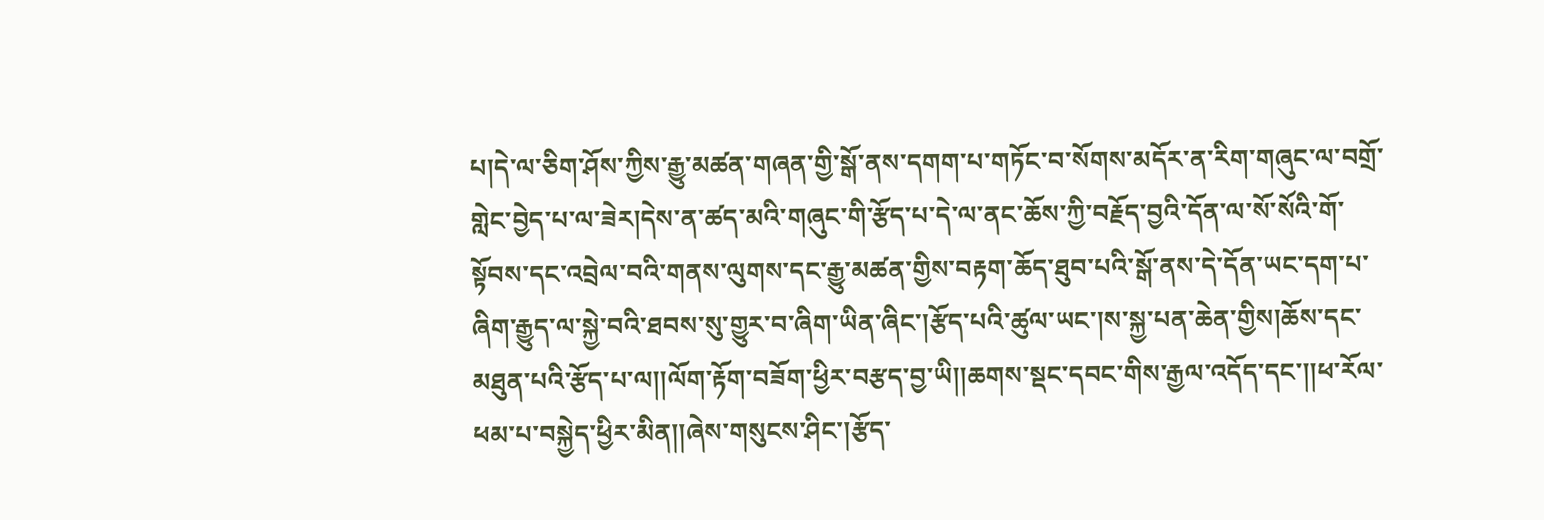པ།དེ་ལ་ཅིག་ཤོས་ཀྱིས་རྒྱུ་མཚན་གཞན་གྱི་སྒོ་ནས་དགག་པ་གཏོང་བ་སོགས་མདོར་ན་རིག་གཞུང་ལ་བགྲོ་གླེང་བྱེད་པ་ལ་ཟེར།དེས་ན་ཚད་མའི་གཞུང་གི་རྩོད་པ་དེ་ལ་ནང་ཆོས་ཀྱི་བརྗོད་བྱའི་དོན་ལ་སོ་སོའི་གོ་སྟོབས་དང་འབྲེལ་བའི་གནས་ལུགས་དང་རྒྱུ་མཚན་གྱིས་བརྟག་ཆོད་ཐུབ་པའི་སྒོ་ནས་དེ་དོན་ཡང་དག་པ་ཞིག་རྒྱུད་ལ་སྐྱེ་བའི་ཐབས་སུ་གྱུར་བ་ཞིག་ཡིན་ཞིང་།རྩོད་པའི་ཚུལ་ཡང་།ས་སྐྱ་པན་ཆེན་གྱིས།ཆོས་དང་མཐུན་པའི་རྩོད་པ་ལ།།ལོག་རྟོག་བཟོག་ཕྱིར་བརྩད་བྱ་ཡི།།ཆགས་སྡང་དབང་གིས་རྒྱལ་འདོད་དང་།།ཕ་རོལ་ཕམ་པ་བསྐྱེད་ཕྱིར་མིན།།ཞེས་གསུངས་ཤིང་།རྩོད་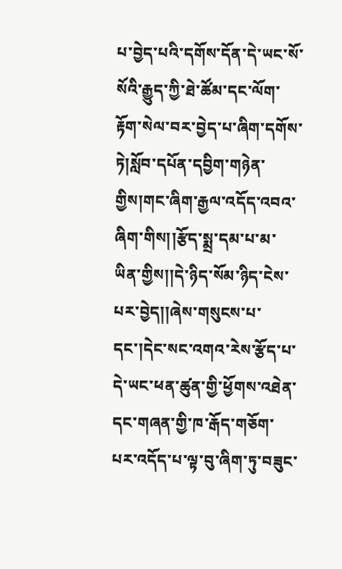པ་བྱེད་པའི་དགོས་དོན་དེ་ཡང་སོ་སོའི་རྒྱུད་ཀྱི་ཐེ་ཚོམ་དང་ལོག་རྟོག་སེལ་བར་བྱེད་པ་ཞིག་དགོས་ཏེ།སློབ་དཔོན་དབྱིག་གཉེན་གྱིས།གང་ཞིག་རྒྱལ་འདོད་འབའ་ཞིག་གིས།།རྩོད་སྨྲ་དམ་པ་མ་ཡིན་གྱིས།།དེ་ཉིད་སོམ་ཉིད་ངེས་པར་བྱེད།།ཞེས་གསུངས་པ་དང་།དེང་སང་འགའ་རེས་རྩོད་པ་དེ་ཡང་ཕན་ཚུན་གྱི་ཕྱོགས་འཐེན་དང་གཞན་གྱི་ཁ་རྒོད་གཅོག་པར་འདོད་པ་ལྟ་བུ་ཞིག་ཏུ་བཟུང་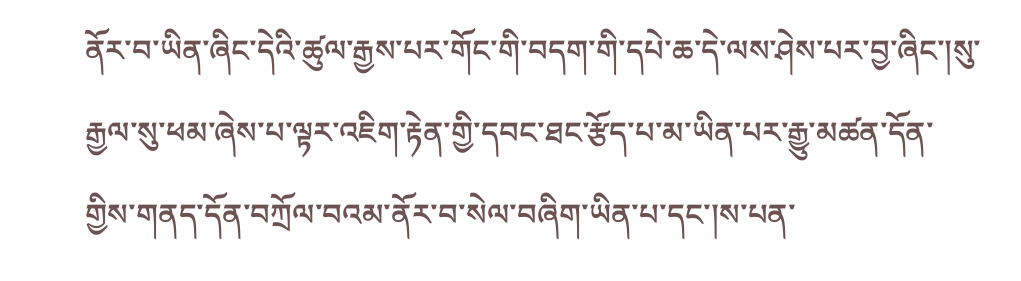ནོར་བ་ཡིན་ཞིང་དེའི་ཚུལ་རྒྱས་པར་གོང་གི་བདག་གི་དཔེ་ཆ་དེ་ལས་ཤེས་པར་བྱ་ཞིང་།སུ་རྒྱལ་སུ་ཕམ་ཞེས་པ་ལྟར་འཇིག་རྟེན་གྱི་དབང་ཐང་རྩོད་པ་མ་ཡིན་པར་རྒྱུ་མཚན་དོན་གྱིས་གནད་དོན་བཀྲོལ་བའམ་ནོར་བ་སེལ་བཞིག་ཡིན་པ་དང་།ས་པན་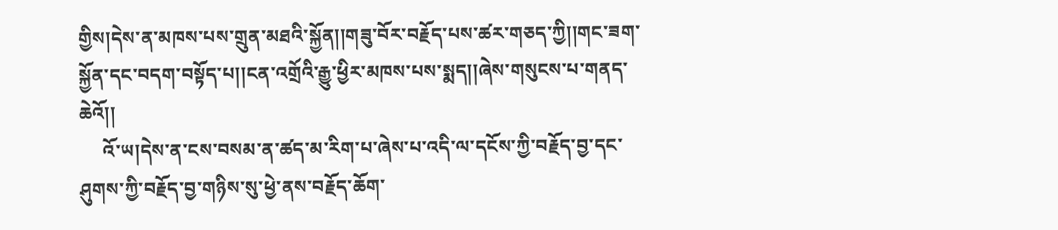གྱིས།དེས་ན་མཁས་པས་གྲུན་མཐའི་སྐྱོན།།གཟུ་བོར་བརྗོད་པས་ཚར་གཅད་ཀྱི།།གང་ཟག་སྐྱོན་དང་བདག་བསྟོད་པ།།ངན་འགྲོའི་རྒྱུ་ཕྱིར་མཁས་པས་སྨད།།ཞེས་གསུངས་པ་གནད་ཆེའོ།།
     འོ་ཡ།དེས་ན་ངས་བསམ་ན་ཚད་མ་རིག་པ་ཞེས་པ་འདི་ལ་དངོས་ཀྱི་བརྗོད་བྱ་དང་ཤུགས་ཀྱི་བརྗོད་བྱ་གཉིས་སུ་ཕྱེ་ནས་བརྗོད་ཆོག་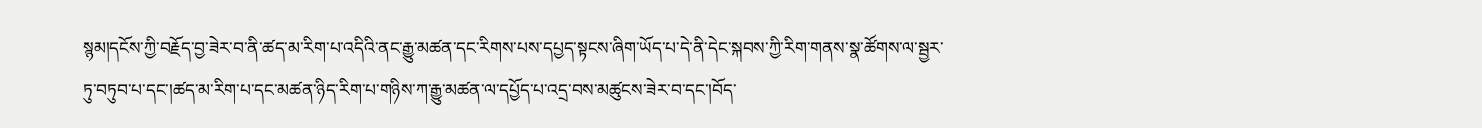སྙམ།དངོས་ཀྱི་བརྗོད་བྱ་ཟེར་བ་ནི་ཚད་མ་རིག་པ་འདིའི་ནང་རྒྱུ་མཚན་དང་རིགས་པས་དཔྱད་སྟངས་ཞིག་ཡོད་པ་དེ་ནི་དེང་སྐབས་ཀྱི་རིག་གནས་སྣ་ཚོགས་ལ་སྦྱར་ཏུ་བཏུབ་པ་དང་།ཚད་མ་རིག་པ་དང་མཚན་ཉིད་རིག་པ་གཉིས་ཀ་རྒྱུ་མཚན་ལ་དཔྱོད་པ་འདྲ་བས་མཚུངས་ཟེར་བ་དང་།བོད་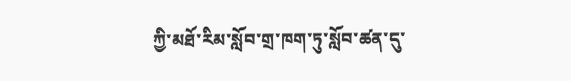ཀྱི་མཐོ་རིམ་སློབ་གྲ་ཁག་ཏུ་སློབ་ཚན་དུ་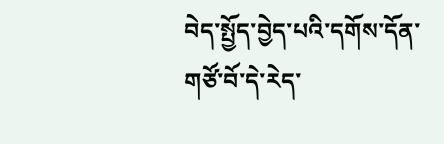བེད་སྤྱོད་བྱེད་པའི་དགོས་དོན་གཙོ་བོ་དེ་རེད་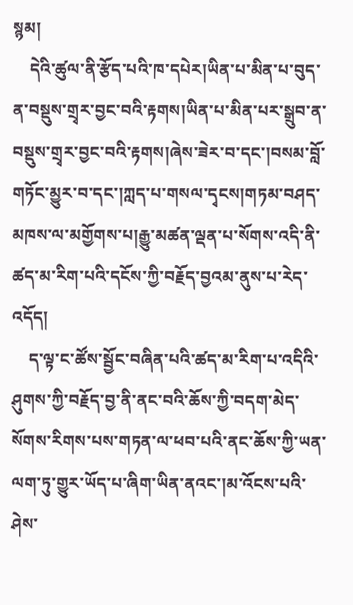སྙམ།
    དེའི་ཚུལ་ནི་རྩོད་པའི་ཁ་དཔེར།ཡིན་པ་མིན་པ་བུད་ན་བསྡུས་གྲྭར་བྱང་བའི་རྟགས།ཡིན་པ་མིན་པར་སྒྲུབ་ན་བསྡུས་གྲྭར་བྱང་བའི་རྟགས།ཞེས་ཟེར་བ་དང་།བསམ་བློ་གཏོང་མྱུར་བ་དང་།ཀླད་པ་གསལ་དྭངས།གཏམ་བཤད་མཁས་ལ་མགྱོགས་པ།རྒྱུ་མཚན་ལྡན་པ་སོགས་འདི་ནི་ཚད་མ་རིག་པའི་དངོས་ཀྱི་བརྗོད་བྱའམ་ནུས་པ་རེད་འདོད།
    ད་ལྟ་ང་ཚོས་སྦྱོང་བཞིན་པའི་ཚད་མ་རིག་པ་འདིའི་ཤུགས་ཀྱི་བརྗོད་བྱ་ནི་ནང་བའི་ཆོས་ཀྱི་བདག་མེད་སོགས་རིགས་པས་གཏན་ལ་ཕབ་པའི་ནང་ཆོས་ཀྱི་ཡན་ལག་ཏུ་གྱུར་ཡོད་པ་ཞིག་ཡིན་ནའང་།མ་འོངས་པའི་ཤེས་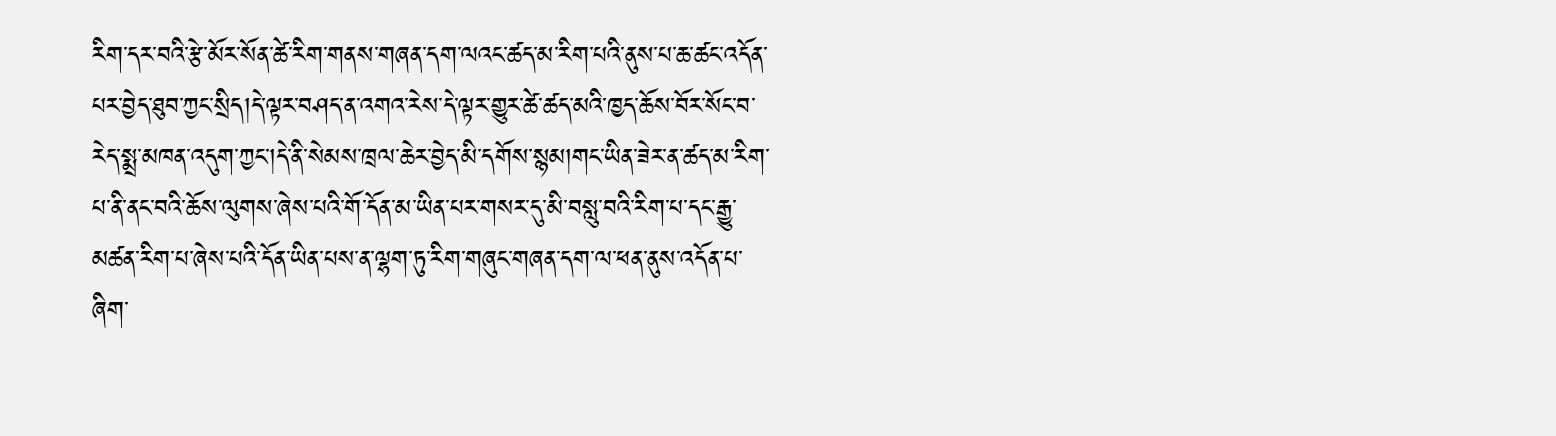རིག་དར་བའི་རྩེ་མོར་སོན་ཚེ་རིག་གནས་གཞན་དག་ལའང་ཚད་མ་རིག་པའི་ནུས་པ་ཆ་ཚང་འདོན་པར་བྱེད་ཐུབ་ཀྱང་སྲིད།དེ་ལྟར་བཤད་ན་འགའ་རེས་དེ་ལྟར་གྱུར་ཚེ་ཚད་མའི་ཁྱད་ཆོས་བོར་སོང་བ་རེད་སྨྲ་མཁན་འདུག་ཀྱང་།དེ་ནི་སེམས་ཁྲལ་ཆེར་བྱེད་མི་དགོས་སྙམ།གང་ཡིན་ཟེར་ན་ཚད་མ་རིག་པ་ནི་ནང་བའི་ཆོས་ལུགས་ཞེས་པའི་གོ་དོན་མ་ཡིན་པར་གསར་དུ་མི་བསླུ་བའི་རིག་པ་དང་རྒྱུ་མཚན་རིག་པ་ཞེས་པའི་དོན་ཡིན་པས་ན་ལྷག་ཏུ་རིག་གཞུང་གཞན་དག་ལ་ཕན་ནུས་འདོན་པ་ཞིག་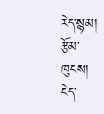རེད་སྙམ།
རྩོམ་ཁུངས། ངེད་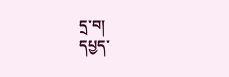དྲ་བ།
དཔྱད་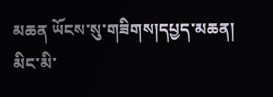མཆན ཡོངས་སུ་གཟིགས།དཔྱད་མཆན།
མིང་མི་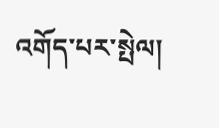འགོད་པར་སྤེལ།